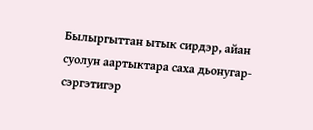Былыргыттан ытык сирдэр, айан суолун аартыктара саха дьонугар-сэргэтигэр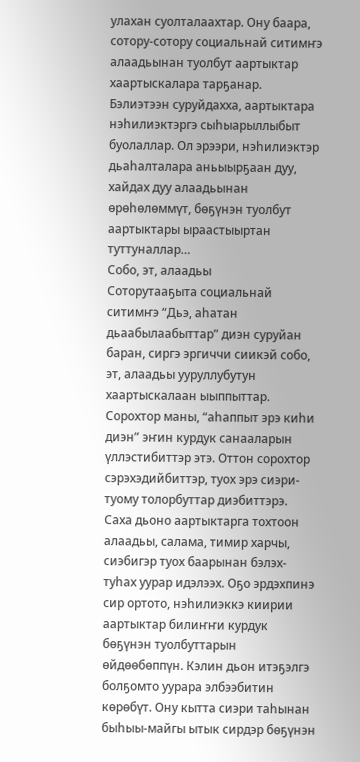улахан суолталаахтар. Ону баара, сотору-сотору социальнай ситимҥэ алаадьынан туолбут аартыктар хаартыскалара тарҕанар.
Бэлиэтээн суруйдахха, аартыктара нэһилиэктэргэ сыһыарыллыбыт буолаллар. Ол эрээри, нэһилиэктэр дьаһалталара аньыырҕаан дуу, хайдах дуу алаадьынан өрөһөлөммүт, бөҕүнэн туолбут аартыктары ыраастыыртан туттуналлар…
Собо, эт, алаадьы
Соторутааҕыта социальнай ситимҥэ “Дьэ, аһатан дьаабылаабыттар” диэн суруйан баран, сиргэ эргиччи сиикэй собо, эт, алаадьы ууруллубутун хаартыскалаан ыыппыттар. Сорохтор маны, “аһаппыт эрэ киһи диэн” эҥин курдук санааларын үллэстибиттэр этэ. Оттон сорохтор сэрэхэдийбиттэр, туох эрэ сиэри-туому толорбуттар диэбиттэрэ.
Саха дьоно аартыктарга тохтоон алаадьы, салама, тимир харчы, сиэбигэр туох баарынан бэлэх-туһах уурар идэлээх. Оҕо эрдэхпинэ сир ортото, нэһилиэккэ киирии аартыктар билиҥҥи курдук бөҕүнэн туолбуттарын өйдөөбөппүн. Кэлин дьон итэҕэлгэ болҕомто уурара элбээбитин көрөбүт. Ону кытта сиэри таһынан быһыы-майгы ытык сирдэр бөҕүнэн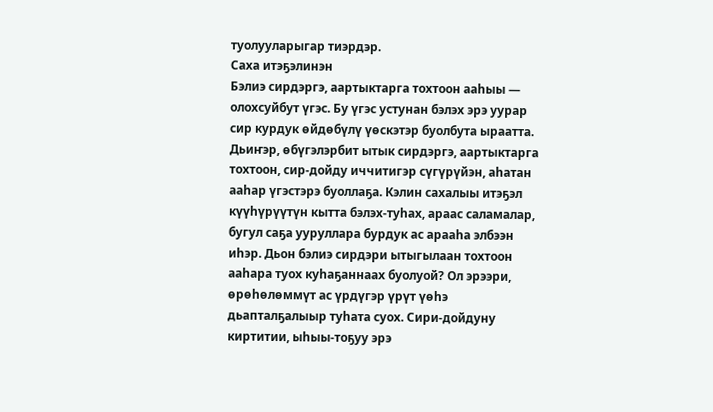туолууларыгар тиэрдэр.
Саха итэҕэлинэн
Бэлиэ сирдэргэ, аартыктарга тохтоон ааһыы — олохсуйбут үгэс. Бу үгэс устунан бэлэх эрэ уурар сир курдук өйдөбүлү үөскэтэр буолбута ыраатта. Дьиҥэр, өбүгэлэрбит ытык сирдэргэ, аартыктарга тохтоон, сир-дойду иччитигэр сүгүрүйэн, аһатан ааһар үгэстэрэ буоллаҕа. Кэлин сахалыы итэҕэл күүһүрүүтүн кытта бэлэх-туһах, араас саламалар, бугул саҕа ууруллара бурдук ас арааһа элбээн иһэр. Дьон бэлиэ сирдэри ытыгылаан тохтоон ааһара туох куһаҕаннаах буолуой? Ол эрээри, өрөһөлөммүт ас үрдүгэр үрүт үөһэ дьапталҕалыыр туһата суох. Сири-дойдуну киртитии, ыһыы-тоҕуу эрэ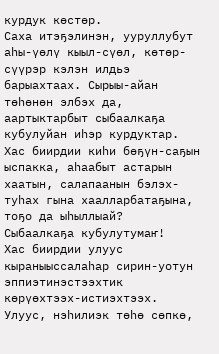курдук көстөр.
Саха итэҕэлинэн, ууруллубут аһы-үөлү кыыл-сүөл, көтөр-сүүрэр кэлэн илдьэ барыахтаах. Сырыы-айан төһөнөн элбэх да, аартыктарбыт сыбаалкаҕа кубулуйан иһэр курдуктар. Хас биирдии киһи бөҕүн-саҕын ыспакка, аһаабыт астарын хаатын, салапаанын бэлэх-туһах гына хаалларбатаҕына, тоҕо да ыһыллыай?
Сыбаалкаҕа кубулутумаҥ!
Хас биирдии улуус кыраныыссалаһар сирин-уотун эппиэтинэстээхтик көрүөхтээх-истиэхтээх. Улуус, нэһилиэк төһө сөпкө,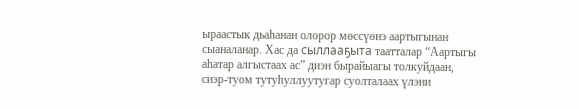ыраастык дьаһанан олорор мөссүөнэ аартыгынан сыаналанар. Хас да сыллааҕыта таатталар “Аартыгы аһатар алгыстаах ас” диэн бырайыагы толкуйдаан, сиэр-туом тутуһуллуутугар суолталаах үлэни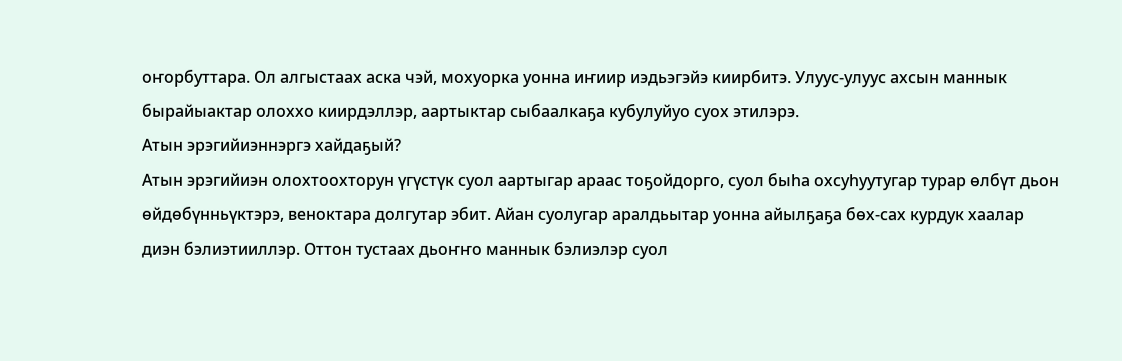оҥорбуттара. Ол алгыстаах аска чэй, мохуорка уонна иҥиир иэдьэгэйэ киирбитэ. Улуус-улуус ахсын маннык бырайыактар олоххо киирдэллэр, аартыктар сыбаалкаҕа кубулуйуо суох этилэрэ.
Атын эрэгийиэннэргэ хайдаҕый?
Атын эрэгийиэн олохтоохторун үгүстүк суол аартыгар араас тоҕойдорго, суол быһа охсуһуутугар турар өлбүт дьон өйдөбүнньүктэрэ, веноктара долгутар эбит. Айан суолугар аралдьытар уонна айылҕаҕа бөх-сах курдук хаалар диэн бэлиэтииллэр. Оттон тустаах дьоҥҥо маннык бэлиэлэр суол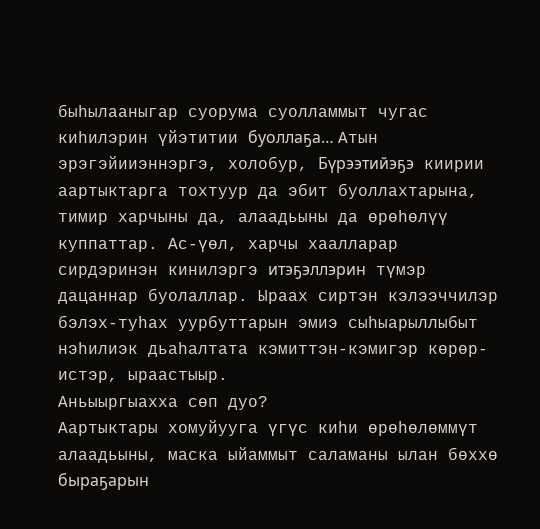быһылааныгар суорума суолламмыт чугас киһилэрин үйэтитии буоллаҕа… Атын эрэгэйииэннэргэ, холобур, Бүрээтийэҕэ киирии аартыктарга тохтуур да эбит буоллахтарына, тимир харчыны да, алаадьыны да өрөһөлүү куппаттар. Ас-үөл, харчы хаалларар сирдэринэн кинилэргэ итэҕэллэрин түмэр дацаннар буолаллар. Ыраах сиртэн кэлээччилэр бэлэх-туһах уурбуттарын эмиэ сыһыарыллыбыт нэһилиэк дьаһалтата кэмиттэн-кэмигэр көрөр-истэр, ыраастыыр.
Аньыыргыахха сөп дуо?
Аартыктары хомуйууга үгүс киһи өрөһөлөммүт алаадьыны, маска ыйаммыт саламаны ылан бөххө быраҕарын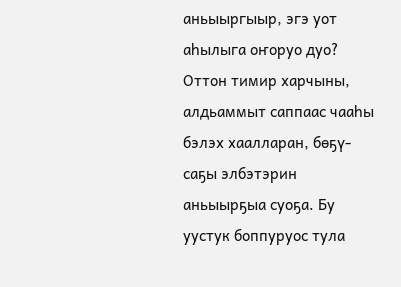аньыыргыыр, эгэ уот аһылыга оҥоруо дуо? Оттон тимир харчыны, алдьаммыт саппаас чааһы бэлэх хаалларан, бөҕү-саҕы элбэтэрин аньыырҕыа суоҕа. Бу уустук боппуруос тула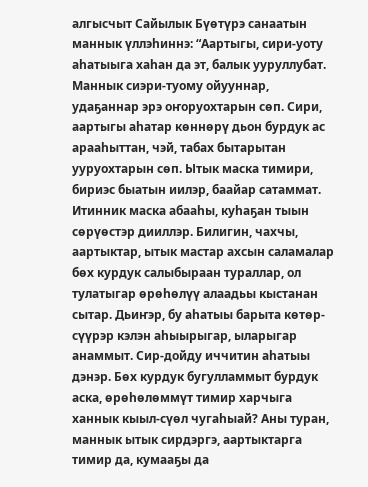алгысчыт Сайылык Бүөтүрэ санаатын маннык үллэһиннэ: “Аартыгы, сири-уоту аһатыыга хаһан да эт, балык ууруллубат. Маннык сиэри-туому ойууннар, удаҕаннар эрэ оҥоруохтарын сөп. Сири, аартыгы аһатар көннөрү дьон бурдук ас арааһыттан, чэй, табах бытарытан ууруохтарын сөп. Ытык маска тимири, бириэс быатын иилэр, баайар сатаммат. Итинник маска абааһы, куһаҕан тыын сөрүөстэр дииллэр. Билигин, чахчы, аартыктар, ытык мастар ахсын саламалар бөх курдук салыбыраан тураллар, ол тулатыгар өрөһөлүү алаадьы кыстанан сытар. Дьиҥэр, бу аһатыы барыта көтөр-сүүрэр кэлэн аһыырыгар, ыларыгар анаммыт. Сир-дойду иччитин аһатыы дэнэр. Бөх курдук бугулламмыт бурдук аска, өрөһөлөммүт тимир харчыга ханнык кыыл-сүөл чугаһыай? Аны туран, маннык ытык сирдэргэ, аартыктарга тимир да, кумааҕы да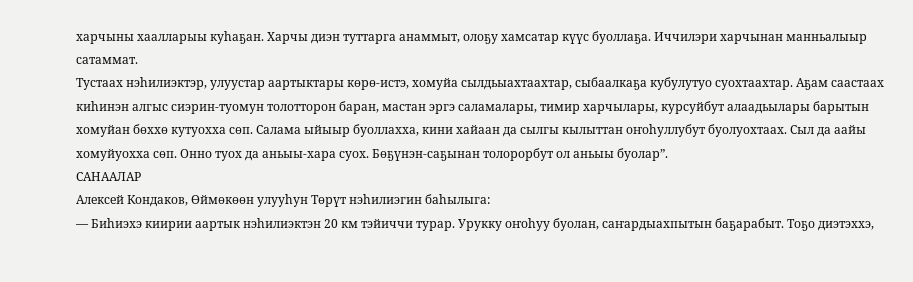харчыны хаалларыы куһаҕан. Харчы диэн туттарга анаммыт, олоҕу хамсатар күүс буоллаҕа. Иччилэри харчынан манньалыыр сатаммат.
Тустаах нэһилиэктэр, улуустар аартыктары көрө-истэ, хомуйа сылдьыахтаахтар, сыбаалкаҕа кубулутуо суохтаахтар. Аҕам саастаах киһинэн алгыс сиэрин-туомун толотторон баран, мастан эргэ саламалары, тимир харчылары, курсуйбут алаадьылары барытын хомуйан бөххө кутуохха сөп. Салама ыйыыр буоллахха, кини хайаан да сылгы кылыттан оҥоһуллубут буолуохтаах. Сыл да аайы хомуйуохха сөп. Онно туох да аньыы-хара суох. Бөҕүнэн-саҕынан толорорбут ол аньыы буолар”.
САНААЛАР
Алексей Кондаков, Өймөкөөн улууһун Төрүт нэһилиэгин баһылыга:
— Биһиэхэ киирии аартык нэһилиэктэн 20 км тэйиччи турар. Урукку оҥоһуу буолан, саҥардыахпытын баҕарабыт. Тоҕо диэтэххэ,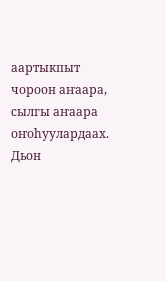аартыкпыт чороон аҥаара, сылгы аҥаара оҥоһуулардаах. Дьон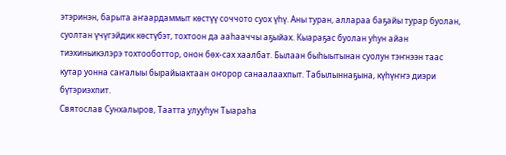этэринэн, барыта аҥаардаммыт көстүү соччото суох үһү. Аны туран, аллараа баҕайы турар буолан, суолтан үчүгэйдик көстүбэт, тохтоон да ааһааччы аҕыйах. Кыараҕас буолан уһун айан тиэхиньикэлэрэ тохтооботтор, онон бөх-сах хаалбат. Былаан быһыытынан суолун тэҥнээн таас кутар уонна саҥалыы бырайыактаан оҥорор санаалаахпыт. Табылыннаҕына, күһүҥҥэ диэри бүтэриэхпит.
Святослав Сунхалыров, Таатта улууһун Тыараһа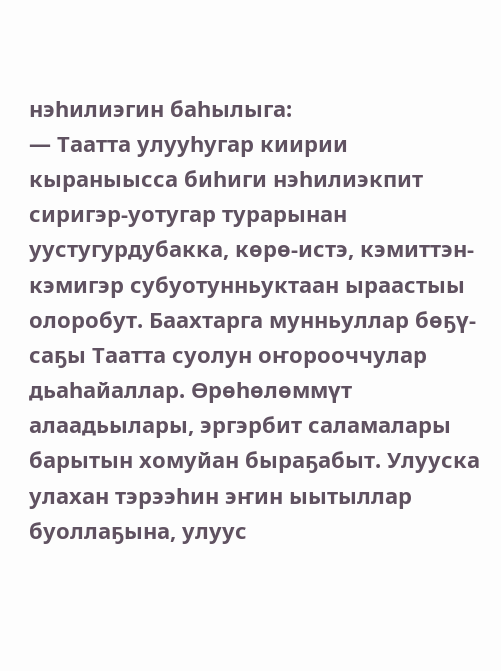нэһилиэгин баһылыга:
— Таатта улууһугар киирии кыраныысса биһиги нэһилиэкпит сиригэр-уотугар турарынан уустугурдубакка, көрө-истэ, кэмиттэн-кэмигэр субуотунньуктаан ыраастыы олоробут. Баахтарга мунньуллар бөҕү-саҕы Таатта суолун оҥорооччулар дьаһайаллар. Өрөһөлөммүт алаадьылары, эргэрбит саламалары барытын хомуйан быраҕабыт. Улууска улахан тэрээһин эҥин ыытыллар буоллаҕына, улуус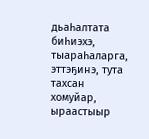дьаһалтата биһиэхэ, тыараһаларга, эттэҕинэ, тута тахсан хомуйар, ыраастыыр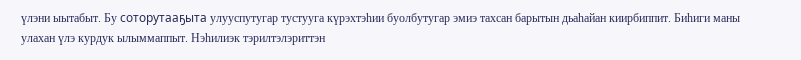үлэни ыытабыт. Бу соторутааҕыта улууспутугар тустууга күрэхтэһии буолбутугар эмиэ тахсан барытын дьаһайан киирбиппит. Биһиги маны улахан үлэ курдук ылыммаппыт. Нэһилиэк тэрилтэлэриттэн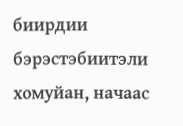биирдии бэрэстэбиитэли хомуйан, начаас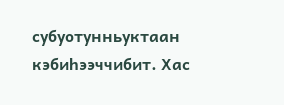субуотунньуктаан кэбиһээччибит. Хас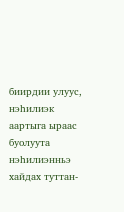биирдии улуус, нэһилиэк аартыга ыраас буолуута нэһилиэнньэ хайдах туттан-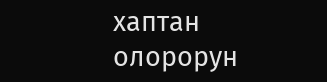хаптан олорорун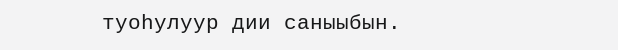туоһулуур дии саныыбын.